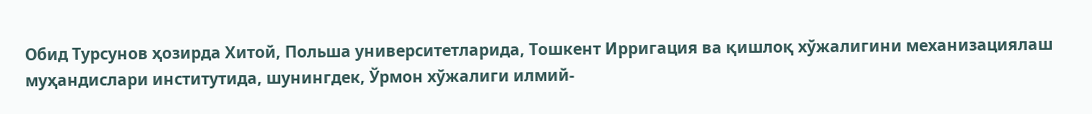Обид Турсунов ҳозирда Хитой, Польша университетларида, Тошкент Ирригация ва қишлоқ хўжалигини механизациялаш муҳандислари институтида, шунингдек, Ўрмон хўжалиги илмий-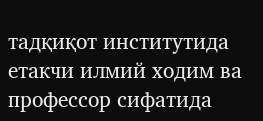тадқиқот институтида етакчи илмий ходим ва профессор сифатида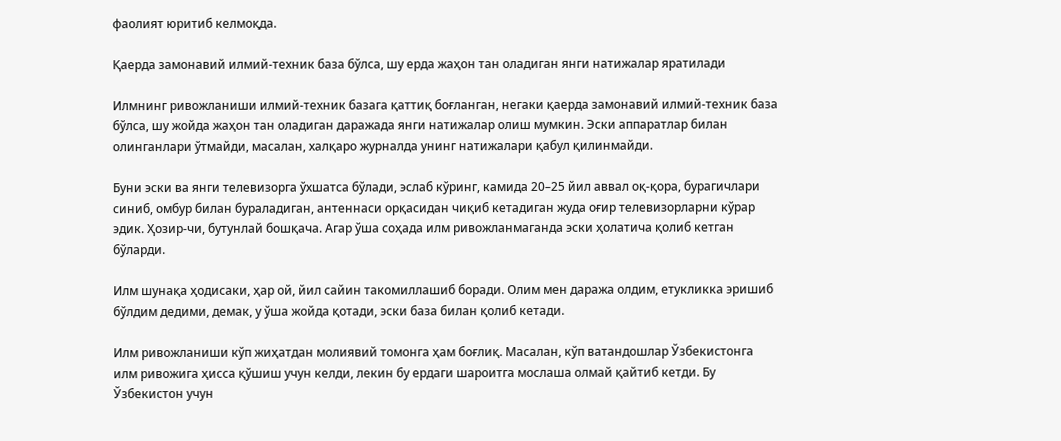фаолият юритиб келмоқда.

Қаерда замонавий илмий-техник база бўлса, шу ерда жаҳон тан оладиган янги натижалар яратилади

Илмнинг ривожланиши илмий-техник базага қаттиқ боғланган, негаки қаерда замонавий илмий-техник база бўлса, шу жойда жаҳон тан оладиган даражада янги натижалар олиш мумкин. Эски аппаратлар билан олинганлари ўтмайди, масалан, халқаро журналда унинг натижалари қабул қилинмайди.

Буни эски ва янги телевизорга ўхшатса бўлади, эслаб кўринг, камида 20–25 йил аввал оқ-қора, бурагичлари синиб, омбур билан бураладиган, антеннаси орқасидан чиқиб кетадиган жуда оғир телевизорларни кўрар эдик. Ҳозир-чи, бутунлай бошқача. Агар ўша соҳада илм ривожланмаганда эски ҳолатича қолиб кетган бўларди.

Илм шунақа ҳодисаки, ҳар ой, йил сайин такомиллашиб боради. Олим мен даража олдим, етукликка эришиб бўлдим дедими, демак, у ўша жойда қотади, эски база билан қолиб кетади.

Илм ривожланиши кўп жиҳатдан молиявий томонга ҳам боғлиқ. Масалан, кўп ватандошлар Ўзбекистонга илм ривожига ҳисса қўшиш учун келди, лекин бу ердаги шароитга мослаша олмай қайтиб кетди. Бу Ўзбекистон учун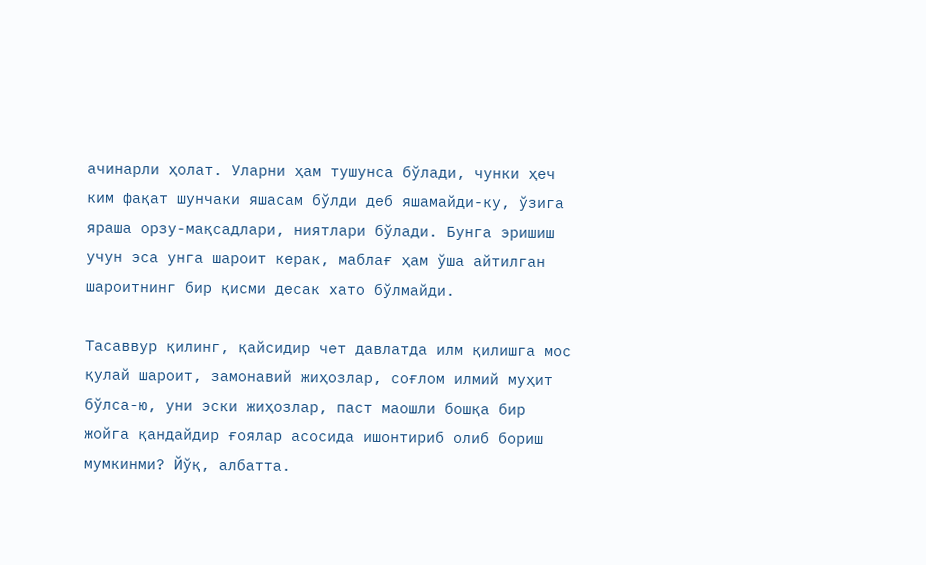ачинарли ҳолат. Уларни ҳам тушунса бўлади, чунки ҳеч ким фақат шунчаки яшасам бўлди деб яшамайди-ку, ўзига яраша орзу-мақсадлари, ниятлари бўлади. Бунга эришиш учун эса унга шароит керак, маблағ ҳам ўша айтилган шароитнинг бир қисми десак хато бўлмайди.

Тасаввур қилинг, қайсидир чет давлатда илм қилишга мос қулай шароит, замонавий жиҳозлар, соғлом илмий муҳит бўлса-ю, уни эски жиҳозлар, паст маошли бошқа бир жойга қандайдир ғоялар асосида ишонтириб олиб бориш мумкинми? Йўқ, албатта.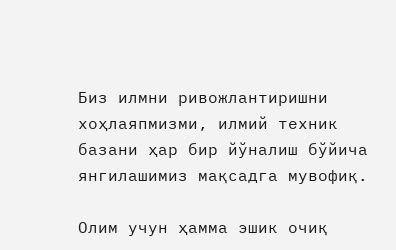Биз илмни ривожлантиришни хоҳлаяпмизми, илмий техник базани ҳар бир йўналиш бўйича янгилашимиз мақсадга мувофиқ.

Олим учун ҳамма эшик очиқ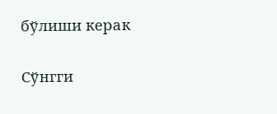бўлиши керак

Сўнгги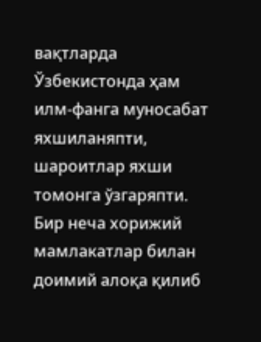вақтларда Ўзбекистонда ҳам илм-фанга муносабат яхшиланяпти, шароитлар яхши томонга ўзгаряпти. Бир неча хорижий мамлакатлар билан доимий алоқа қилиб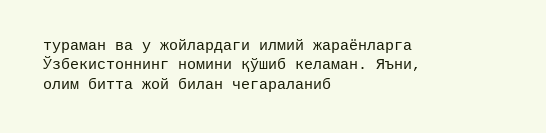тураман ва у жойлардаги илмий жараёнларга Ўзбекистоннинг номини қўшиб келаман. Яъни, олим битта жой билан чегараланиб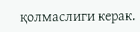қолмаслиги керак.